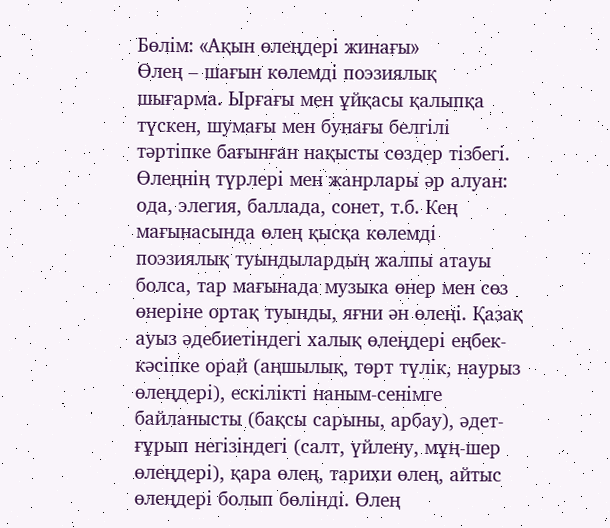Бөлім: «Ақын өлеңдері жинағы»
Өлең – шағын көлемді поэзиялық шығарма. Ырғағы мен ұйқасы қалыпқа түскен, шумағы мен бунағы белгілі тәртіпке бағынған нақысты сөздер тізбегі. Өлеңнің түрлері мен жанрлары әр алуан: ода, элегия, баллада, сонет, т.б. Кең мағынасында өлең қысқа көлемді поэзиялық туындылардың жалпы атауы болса, тар мағынада музыка өнер мен сөз өнеріне ортақ туынды, яғни ән өлеңі. Қазақ ауыз әдебиетіндегі халық өлеңдері еңбек-кәсіпке орай (аңшылық, төрт түлік, наурыз өлеңдері), ескілікті наным-сенімге байланысты (бақсы сарыны, арбау), әдет-ғұрып негізіндегі (салт, үйлену, мұң-шер өлеңдері), қара өлең, тарихи өлең, айтыс өлеңдері болып бөлінді. Өлең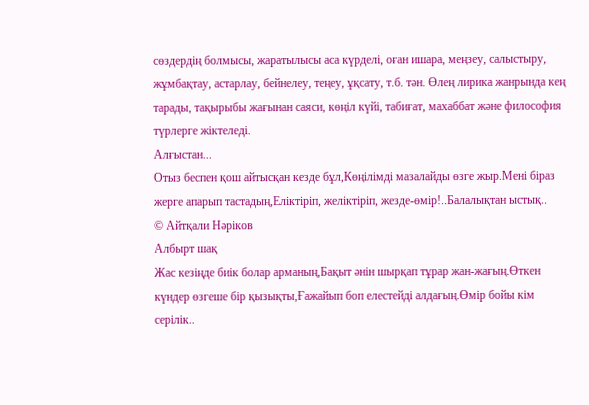сөздердің болмысы, жаратылысы аса күрделі, оған ишара, меңзеу, салыстыру, жұмбақтау, астарлау, бейнелеу, теңеу, ұқсату, т.б. тән. Өлең лирика жанрында кең тарады, тақырыбы жағынан саяси, көңіл күйі, табиғат, махаббат және философия түрлерге жіктеледі.
Алғыстан...
Отыз беспен қош айтысқан кезде бұл,Көңілімді мазалайды өзге жыр.Мені біраз жерге апарып тастадың,Еліктіріп, желіктіріп, жезде-өмір!..Балалықтан ыстық..
© Айтқали Нәріков
Албырт шақ
Жас кезіңде биік болар арманың,Бақыт әнін шырқап тұрар жан-жағың.Өткен күндер өзгеше бір қызықты,Ғажайып боп елестейді алдағың.Өмір бойы кім серілік..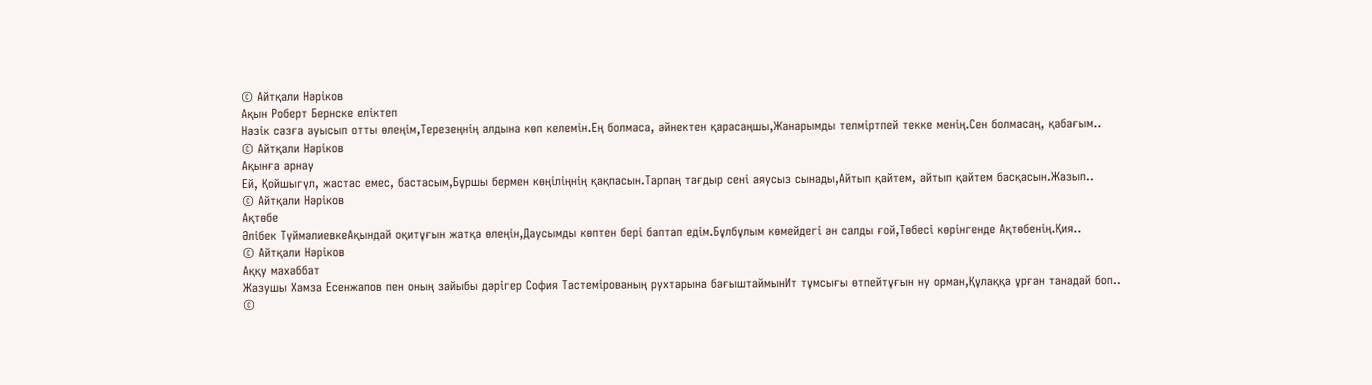© Айтқали Нәріков
Ақын Роберт Бернске еліктеп
Нәзік сазға ауысып отты өлеңім,Терезеңнің алдына көп келемін.Ең болмаса, әйнектен қарасаңшы,Жанарымды телміртпей текке менің.Сен болмасаң, қабағым..
© Айтқали Нәріков
Ақынға арнау
Ей, Қойшыгүл, жастас емес, бастасым,Бұршы бермен көңіліңнің қақпасын.Тарпаң тағдыр сені аяусыз сынады,Айтып қайтем, айтып қайтем басқасын.Жазып..
© Айтқали Нәріков
Ақтөбе
Әлібек ТүймәлиевкеАқындай оқитұғын жатқа өлеңін,Даусымды көптен бері баптап едім.Бұлбұлым көмейдегі ән салды ғой,Төбесі көрінгенде Ақтөбенің.Қия..
© Айтқали Нәріков
Аққу махаббат
Жазушы Хамза Есенжапов пен оның зайыбы дәрігер София Тастемірованың рухтарына бағыштаймынИт тұмсығы өтпейтұғын ну орман,Құлаққа ұрған танадай боп..
©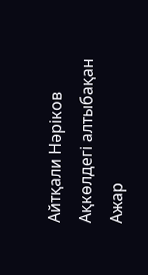Айтқали Нәріков
Ақкөлдегі алтыбақан
Ажар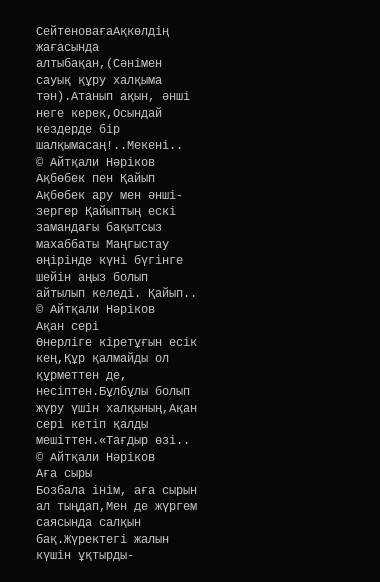СейтеновағаАқкөлдің жағасында алтыбақан,(Сәнімен сауық құру халқыма тән).Атанып ақын, әнші неге керек,Осындай кездерде бір шалқымасаң!..Мекені..
© Айтқали Нәріков
Ақбөбек пен Қайып
Ақбөбек ару мен әнші-зергер Қайыптың ескі замандағы бақытсыз махаббаты Маңгыстау өңірінде күні бүгінге шейін аңыз болып айтылып келеді. Қайып..
© Айтқали Нәріков
Ақан сері
Өнерліге кіретұғын есік кең,Құр қалмайды ол құрметтен де, несіптен.Бұлбұлы болып жүру үшін халқының,Ақан сері кетіп қалды мешіттен.«Тағдыр өзі..
© Айтқали Нәріков
Аға сыры
Бозбала інім, аға сырын ал тыңдап,Мен де жүргем саясында салқын бақ.Жүректегі жалын күшін ұқтырды-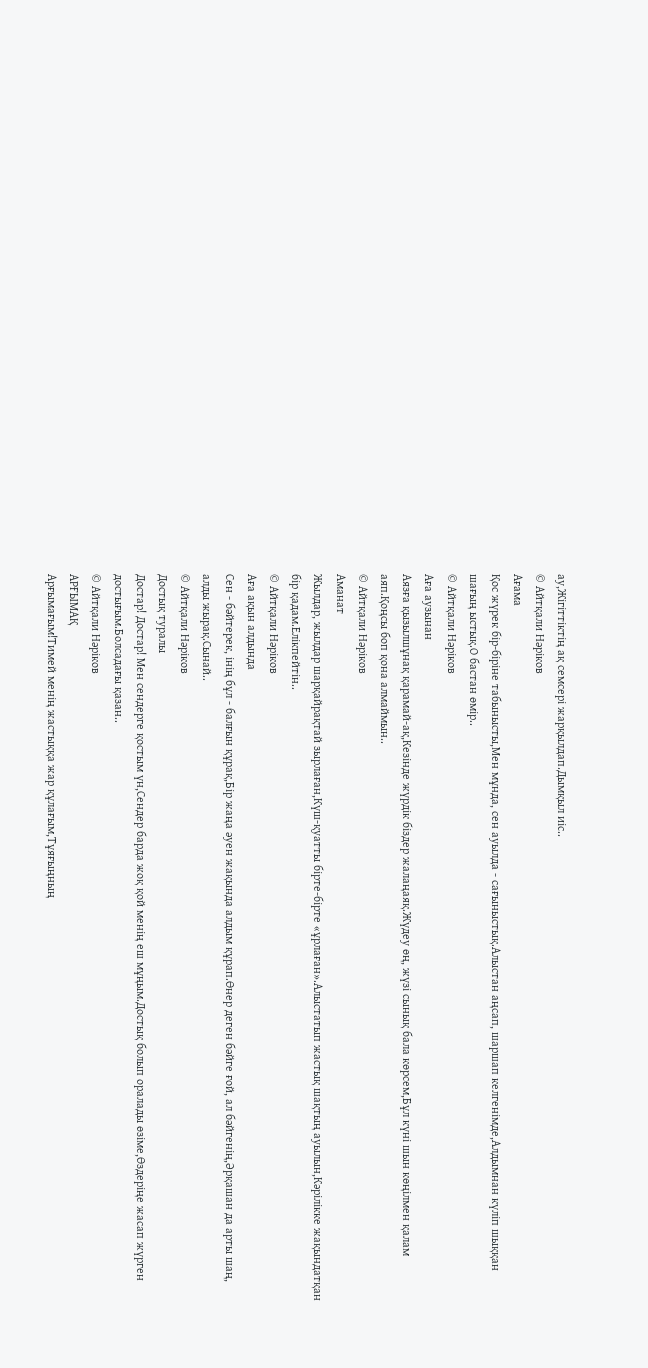ау,Жігіттіктің ақ семсері жарқылдап.Дымқыл иіс..
© Айтқали Нәріков
Ағама
Қос жүрек бір-біріне табынысты,Мен мұнда, сен ауылда - сағыныстық.Алыстан аңсап, шаршап келгенімде,Алдымнан күліп шыққан шағың ыстық.О бастан өмір..
© Айтқали Нәріков
Аға аузынан
Аязға қызылшұнақ қарамай-ақ,Кезінде жүрдік біздер жалаңаяқ.Жүдеу өң, жүзі сынық бала көрсем,Бұл күні шын көңілмен қалам аяп.Қоңсы боп қона алмаймын..
© Айтқали Нәріков
Аманат
Жылдар, жылдар шарқайрақтай зырлаған,Күш-қуатты бірте-бірте «ұрлаған».Алыстатып жастық шақтың ауылын,Кәрілікке жақындатқан бір қадам.Елікпейтін..
© Айтқали Нәріков
Аға ақын алдында
Сен - бәйтерек, інің бұл - балғын құрақ,Бір жаңа әуен жақында алдым құрап.Өнер деген бәйге ғой, ал бәйгенің,Әрқашан да арты шаң, алды жырақ.Сынай..
© Айтқали Нәріков
Достық туралы
Достар! Достар! Мен сендерге қостым үн,Сендер барда жоқ қой менің еш мұңым.Достық болып оралады өзіме,Өздеріңе жасап жүрген достығым.Болсадағы қазан..
© Айтқали Нәріков
АРҒЫМАҚ
Арғымағым!Тимей менің жастыққа жар құлағым,Тұяғыңның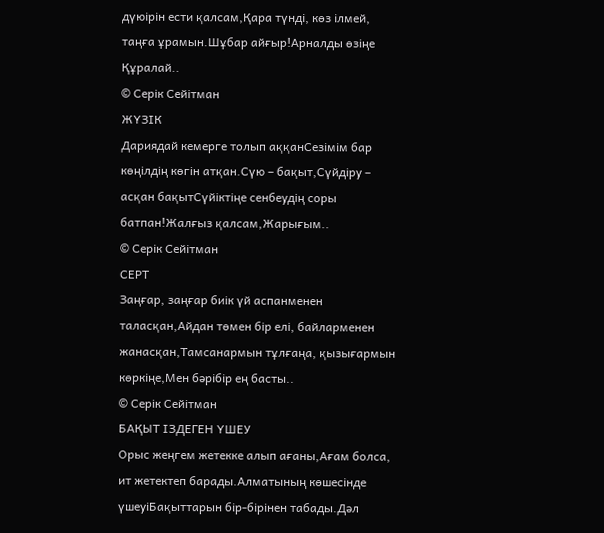дүюірін ести қалсам,Қара түнді, көз ілмей, таңға ұрамын.Шұбар айғыр!Арналды өзіңе Құралай..
© Серік Сейітман
ЖҮЗІК
Дариядай кемерге толып аққанСезімім бар көңілдің көгін атқан.Сүю – бақыт,Сүйдіру – асқан бақытСүйіктіңе сенбеудің соры батпан!Жалғыз қалсам,Жарығым..
© Серік Сейітман
СЕРТ
Заңғар, заңғар биік үй аспанменен таласқан,Айдан төмен бір елі, байларменен жанасқан,Тамсанармын тұлғаңа, қызығармын көркіңе,Мен бәрібір ең басты..
© Серік Сейітман
БАҚЫТ ІЗДЕГЕН ҮШЕУ
Орыс жеңгем жетекке алып ағаны,Ағам болса, ит жетектеп барады.Алматының көшесінде үшеуіБақыттарын бір-бірінен табады.Дәл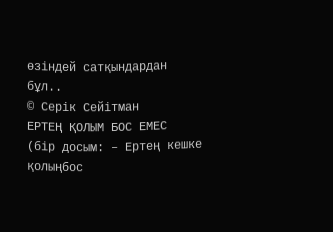өзіндей сатқындардан бұл..
© Серік Сейітман
ЕРТЕҢ ҚОЛЫМ БОС ЕМЕС
(бір досым: – Ертең кешке қолыңбос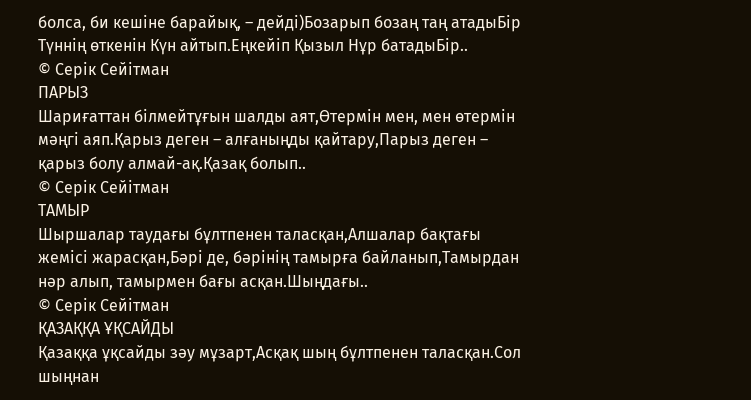болса, би кешіне барайық, – дейді)Бозарып бозаң таң атадыБір Түннің өткенін Күн айтып.Еңкейіп Қызыл Нұр батадыБір..
© Серік Сейітман
ПАРЫЗ
Шариғаттан білмейтұғын шалды аят,Өтермін мен, мен өтермін мәңгі аяп.Қарыз деген – алғаныңды қайтару,Парыз деген – қарыз болу алмай-ақ.Қазақ болып..
© Серік Сейітман
ТАМЫР
Шыршалар таудағы бұлтпенен таласқан,Алшалар бақтағы жемісі жарасқан,Бәрі де, бәрінің тамырға байланып,Тамырдан нәр алып, тамырмен бағы асқан.Шыңдағы..
© Серік Сейітман
ҚАЗАҚҚА ҰҚСАЙДЫ
Қазаққа ұқсайды зәу мұзарт,Асқақ шың бұлтпенен таласқан.Сол шыңнан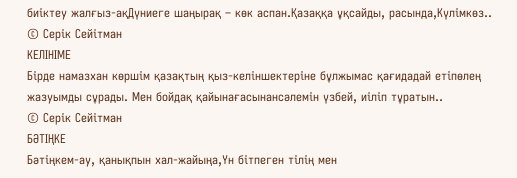биіктеу жалғыз-ақДүниеге шаңырақ – көк аспан.Қазаққа ұқсайды, расында,Күлімкөз..
© Серік Сейітман
КЕЛІНІМЕ
Бірде намазхан көршім қазақтың қыз-келіншектеріне бұлжымас қағидадай етіпөлең жазуымды сұрады. Мен бойдақ қайынағасынансәлемін үзбей, иіліп тұратын..
© Серік Сейітман
БӘТІҢКЕ
Бәтіңкем-ау, қанықпын хал-жайыңа,Үн бітпеген тілің мен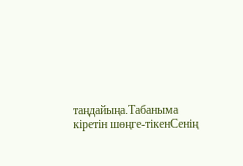таңдайыңа.Табаныма кіретін шөңге-тікенСенің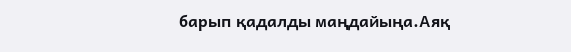барып қадалды маңдайыңа.Аяқ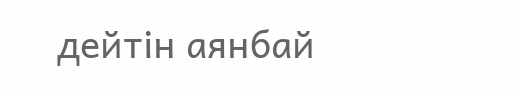дейтін аянбай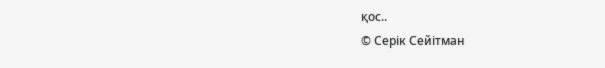қос..
© Серік Сейітман